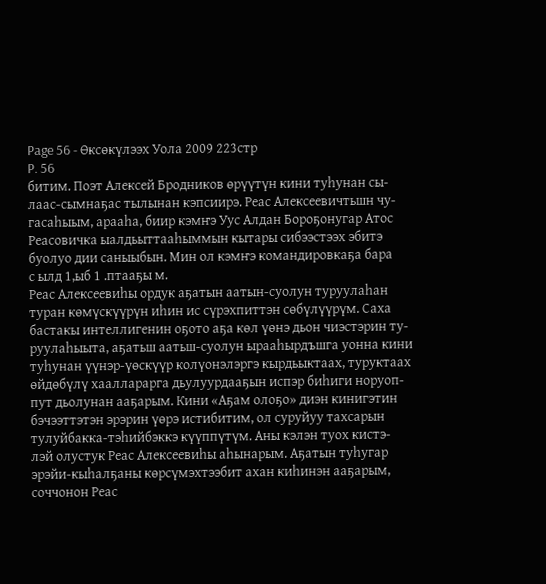Page 56 - Өксөкүлээх Уола 2009 223стр
P. 56
битим. Поэт Алексей Бродников өрүүтүн кини туһунан сы-
лаас-сымнаҕас тылынан кэпсиирэ. Реас Алексеевичтьшн чу-
гасаһыым, арааһа, биир кэмҥэ Уус Алдан Бороҕонугар Атос
Реасовичка ыалдьыттааһыммын кытары сибээстээх эбитэ
буолуо дии саныыбын. Мин ол кэмҥэ командировкаҕа бара
с ылд 1,ыб 1 .птааҕы м.
Реас Алексеевиһы ордук аҕатын аатын-суолун туруулаһан
туран көмүскүүрүн иһин ис сүрэхпиттэн сөбүлүүрүм. Саха
бастакы интеллигенин оҕото аҕа көл үөнэ дьон чиэстэрин ту-
руулаһыыта, аҕатьш аатьш-суолун ырааһырдъшга уонна кини
туһунан үүнэр-үөскүүр колүонэлэргэ кырдьыктаах, туруктаах
өйдөбүлү хаалларарга дьулуурдааҕын испэр биһиги норуоп-
пут дьолунан ааҕарым. Кини «Аҕам олоҕо» диэн кинигэтин
бэчээттэтэн эрэрин үөрэ истибитим, ол суруйуу тахсарын
тулуйбакка-тэһийбэккэ күүппүтүм. Аны кэлэн туох кистэ-
лэй олустук Реас Алексеевиһы аһынарым. Аҕатын туһугар
эрэйи-кыһалҕаны көрсүмэхтээбит ахан киһинэн ааҕарым,
соччонон Реас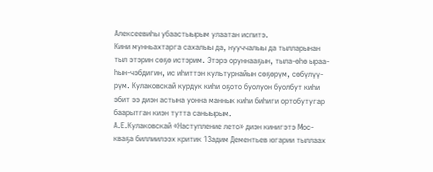Алексеевиһы убаастыырым улаатан испитэ.
Кини мунньахтарга сахалыы да, нууччалыы да тылларынан
тыл этэрин сөҕө истэрим. Этэрэ оруннааҕын, тыла-өһө ыраа-
һын-чэбдигин, ис иһиттэн культурнайын сөҕөрүм, сөбүлүү-
рүм. Кулаковскай курдук киһи оҕото буолуон буолбут киһи
эбит ээ диэн астына уонна маннык киһи биһиги ортобутугар
баарытган киэн тутта саныырым.
А.Е.Кулаковскай «Наступление лето» диэн кинигэтэ Мос-
кваҕа биллиилээх критик 13адим Дементьев югарии тыллаах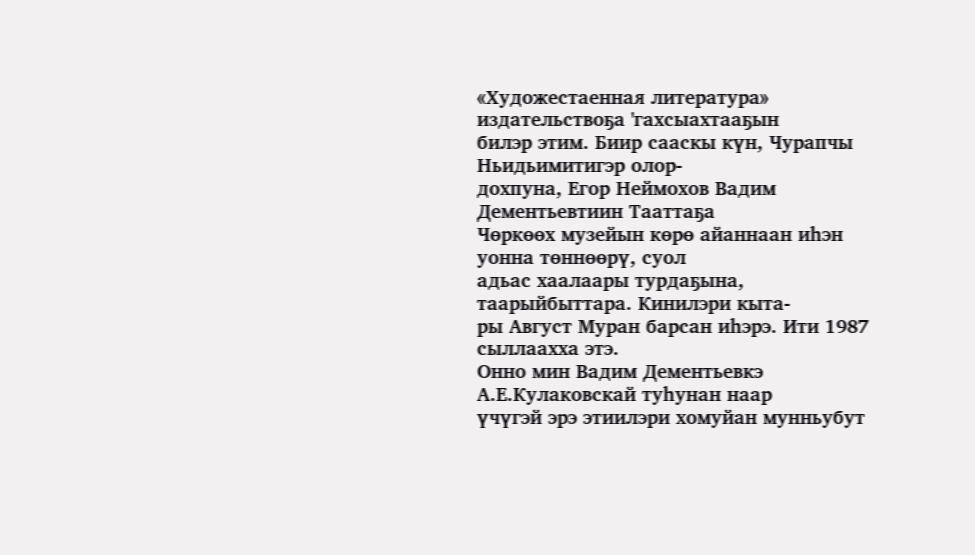«Художестаенная литература» издательствоҕа 'гахсыахтааҕын
билэр этим. Биир сааскы күн, Чурапчы Ньидьимитигэр олор-
дохпуна, Егор Неймохов Вадим Дементьевтиин Тааттаҕа
Чөркөөх музейын көрө айаннаан иһэн уонна төннөөрү, суол
адьас хаалаары турдаҕына, таарыйбыттара. Кинилэри кыта-
ры Август Муран барсан иһэрэ. Ити 1987 сыллаахха этэ.
Онно мин Вадим Дементьевкэ А.Е.Кулаковскай туһунан наар
үчүгэй эрэ этиилэри хомуйан мунньубут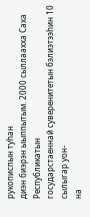рукописпын туһан
диэн биэрэн ыыппытым. 2000 сыллаахха Саха Республикатын
государстаеннай суверенитетын бэлиэтээһин 10 сылыгар уон-
на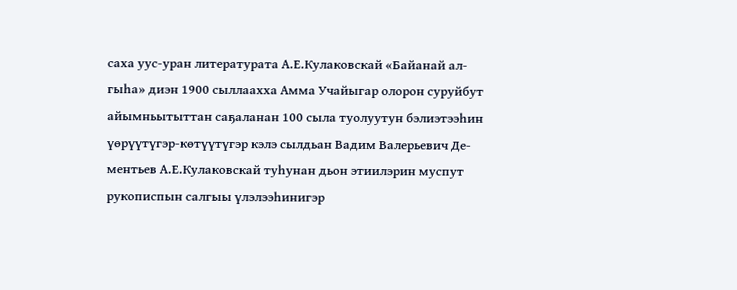саха уус-уран литературата А.Е.Кулаковскай «Байанай ал-
гыһа» диэн 1900 сыллаахха Амма Учайыгар олорон суруйбут
айымньытыттан саҕаланан 100 сыла туолуутун бэлиэтээһин
үөрүүтүгэр-көтүүтүгэр кэлэ сылдьан Вадим Валерьевич Де-
ментьев А.Е.Кулаковскай туһунан дьон этиилэрин муспут
рукописпын салгыы үлэлээһинигэр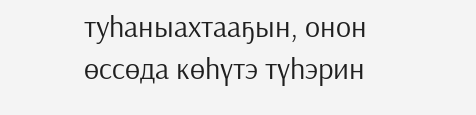туһаныахтааҕын, онон
өссөда көһүтэ түһэрин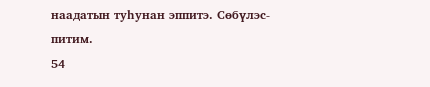наадатын туһунан эппитэ. Сөбүлэс-
питим.
54